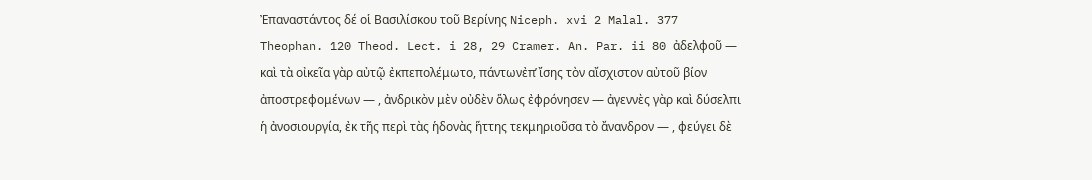Ἐπαναστάντος δέ οἱ Βασιλίσκου τοῦ Βερίνης Niceph. xvi 2 Malal. 377 Theophan. 120 Theod. Lect. i 28, 29 Cramer. An. Par. ii 80 ἀδελφοῦ — καὶ τὰ οἰκεῖα γὰρ αὐτῷ ἐκπεπολέμωτο, πάντωνἐπ̓ ἴσης τὸν αἴσχιστον αὐτοῦ βίον ἀποστρεφομένων — , ἀνδρικὸν μὲν οὐδὲν ὅλως ἐφρόνησεν — ἀγεννὲς γὰρ καὶ δύσελπι ἡ ἀνοσιουργία, ἐκ τῆς περὶ τὰς ἡδονὰς ἥττης τεκμηριοῦσα τὸ ἄνανδρον — , φεύγει δὲ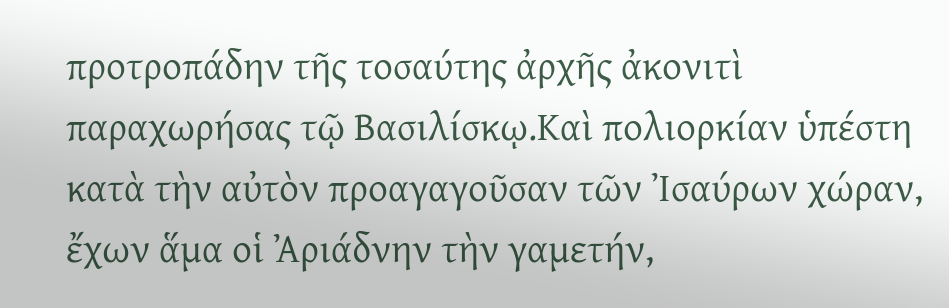προτροπάδην τῆς τοσαύτης ἀρχῆς ἀκονιτὶ παραχωρήσας τῷ Βασιλίσκῳ.Καὶ πολιορκίαν ὑπέστη κατὰ τὴν αὐτὸν προαγαγοῦσαν τῶν Ἰσαύρων χώραν, ἔχων ἅμα οἱ Ἀριάδνην τὴν γαμετήν,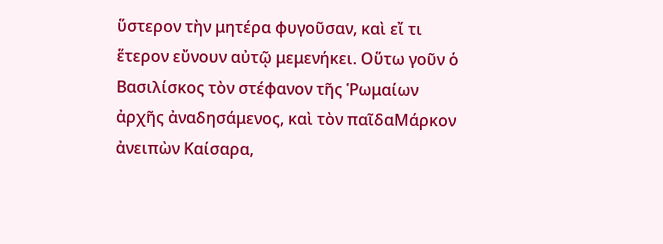ὕστερον τὴν μητέρα φυγοῦσαν, καὶ εἴ τι ἕτερον εὔνουν αὐτῷ μεμενήκει. Οὕτω γοῦν ὁ Βασιλίσκος τὸν στέφανον τῆς Ῥωμαίων ἀρχῆς ἀναδησάμενος, καὶ τὸν παῖδαΜάρκον ἀνειπὼν Καίσαρα,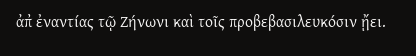ἀπ̓ ἐναντίας τῷ Ζήνωνι καὶ τοῖς προβεβασιλευκόσιν ᾔει.